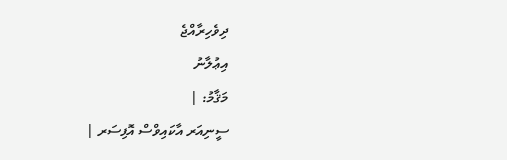ދިވެހިރާއްޖެ
އިޢުލާނު
މަޤާމު: |
ސީނިއަރ އާކައިވްސް އޮފިސަރ |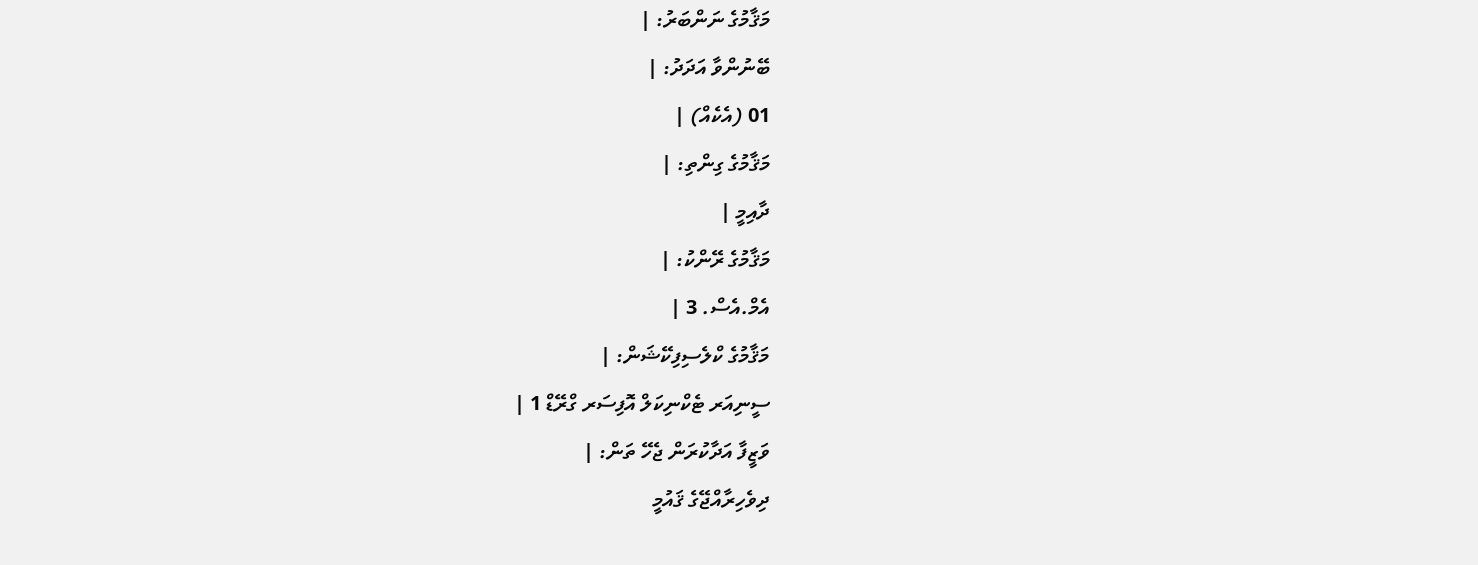މަޤާމުގެ ނަންބަރު: |
ބޭނުންވާ އަދަދު: |
01 (އެކެއް) |
މަޤާމުގެ ގިންތި: |
ދާއިމީ |
މަޤާމުގެ ރޭންކު: |
އެމް.އެސް. 3 |
މަޤާމުގެ ކްލެސިފިކޭޝަން: |
ސީނިއަރ ޓެކްނިކަލް އޮފިސަރ ގްރޭޑް 1 |
ވަޒީފާ އަދާކުރަން ޖެހޭ ތަން: |
ދިވެހިރާއްޖޭގެ ޤައުމީ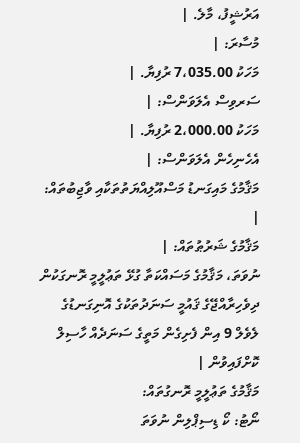އަރުޝީފު، މާލެ. |
މުސާރަ: |
މަހަކު 7،035.00 ރުފިޔާ. |
ސަރވިސް އެލަވަންސް: |
މަހަކު 2،000.00 ރުފިޔާ. |
އެހެނިހެން އެލަވަންސް: |
މަޤާމުގެ މައިގަނޑު މަސްއޫލިއްޔަތުތަކާއި ވާޖިބުތައް: |
މަޤާމުގެ ޝަރުޠުތައް: |
ނުވަތަ، މަޤާމުގެ މަސައްކަތާ ގުޅޭ ތަޢުލީމީ ރޮނގަކުން ދިވެހިރާއްޖޭގެ ޤައުމީ ސަނަދުތަކުގެ އޮނިގަނޑުގެ ލެވެލް 9 އިން ފެށިގެން މަތީގެ ސަނަދެއް ހާސިލް ކޮށްފައިވުން |
މަޤާމުގެ ތަޢުލީމީ ރޮނގުތައް:
ނޯޓު: ކޯ ޑިސިޕްލިން ނުވަތަ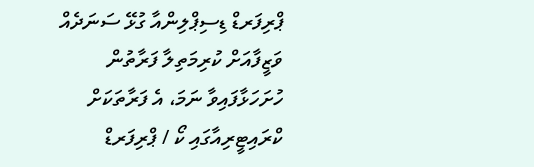ޕްރިފަރޑް ޑިސިޕްލިންއާ ގުޅޭ ސަނަދެއް ވަޒީފާއަށް ކުރިމަތިލާ ފަރާތުން ހުށަހަޅާފައިވާ ނަމަ، އެ ފަރާތަކަށް ކްރައިޓީރިއާގައި ކޯ / ޕްރިފަރޑް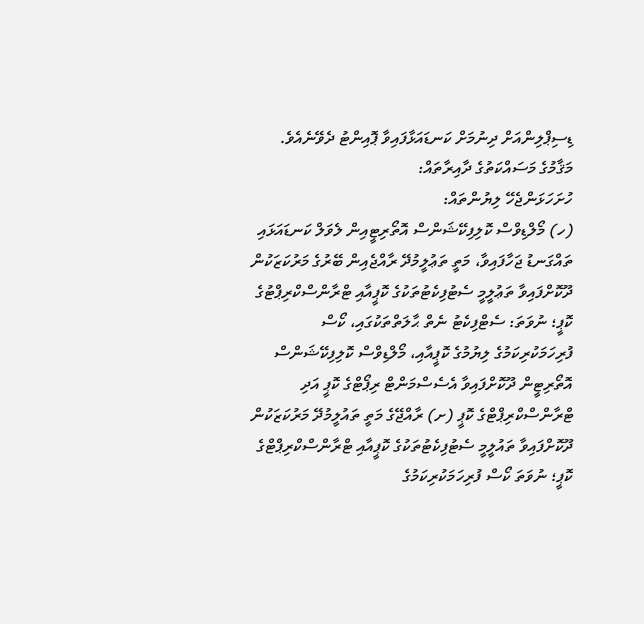ޑިސިޕްލިންއަށް ދިނުމަށް ކަނޑައަޅާފައިވާ ޕޮއިންޓު ދެވޭނެއެވެ.
މަޤާމުގެ މަސައްކަތުގެ ދާއިރާތައް:
ހުށަހަޅަންޖެހޭ ލިޔުންތައް:
(ހ) މޯލްޑިވްސް ކޮލިފިކޭޝަންސް އޮތޯރިޓީއިން ލެވަލް ކަނޑައަޅައި ތައްގަނޑު ޖަހާފައިވާ، މަތީ ތަޢުލީމުދޭ ރާއްޖެއިން ބޭރުގެ މަރުކަޒަކުން ދޫކޮށްފައިވާ ތަޢުލީމީ ސެޓުފިކެޓުތަކުގެ ކޮޕީއާއި ޓްރާންސްކްރިޕްޓުގެ ކޮޕީ؛ ނުވަތަ: ސެޓްފިކެޓު ނެތް ޙާލަތްތަކުގައި، ކޯސް ފުރިހަމަކުރިކަމުގެ ލިޔުމުގެ ކޮޕީއާއި، މޯލްޑިވްސް ކޮލިފިކޭޝަންސް އޮތޯރިޓީން ދޫކޮށްފައިވާ އެސެސްމަންޓް ރިޕޯޓްގެ ކޮޕީ އަދި ޓްރާންސްކްރިޕްޓްގެ ކޮޕީ (ށ) ރާއްޖޭގެ މަތީ ތައުލީމުދޭ މަރުކަޒަކުން ދޫކޮށްފައިވާ ތައުލީމީ ސެޓުފިކެޓުތަކުގެ ކޮޕީއާއި ޓްރާންސްކްރިޕްޓްގެ ކޮޕީ؛ ނުވަތަ ކޯސް ފުރިހަމަކުރިކަމުގެ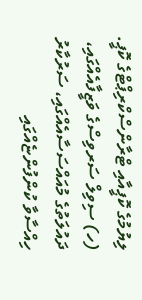ލިޔުމުގެ ކޮޕީއާއި ޓްރާންސްކްރިޕްޓްގެ ކޮޕީ.
(ހ) ސިވިލް ސަރވިސްގެ ވަޒީފާއެއްގައި، ދައުލަތުގެ މުއައްސަސާއެއްގައި، ސަރުކާރު ހިއްސާވާ ކުންފުންޏެއްގައި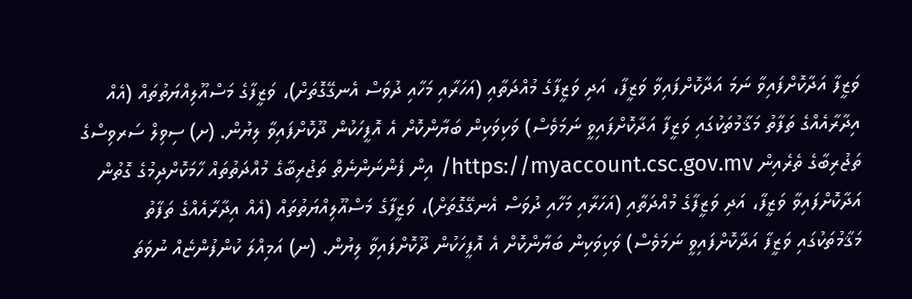ވަޒީފާ އަދާކޮށްފައިވާ ނަމަ އަދާކޮށްފައިވާ ވަޒީފާ، އަދި ވަޒީފާގެ މުއްދަތާއި (އަހަރާއި މަހާއި ދުވަސް އެނގޭގޮތަށް)، ވަޒީފާގެ މަސްއޫލިއްޔަތުތައް (އެއް އިދާރާއެއްގެ ތަފާތު މަޤާމުތަކުގައި ވަޒީފާ އަދާކޮށްފައިވީ ނަމަވެސް) ވަކިވަކިން ބަޔާންކޮށް އެ އޮފީހަކުން ދޫކޮށްފައިވާ ލިޔުން. (ށ) ސިވިލް ސަރވިސްގެ ތަޖުރިބާގެ ތެރެއިން https://myaccount.csc.gov.mv/ އިން ފެންނަންނެތް ތަޖުރިބާގެ މުއްދަތުތައް ހާމަކޮށްދިމުގެ ގޮތުން އަދާކޮށްފައިވާ ވަޒީފާ، އަދި ވަޒީފާގެ މުއްދަތާއި (އަހަރާއި މަހާއި ދުވަސް އެނގޭގޮތަށް)، ވަޒީފާގެ މަސްއޫލިއްޔަތުތައް (އެއް އިދާރާއެއްގެ ތަފާތު މަޤާމުތަކުގައި ވަޒީފާ އަދާކޮށްފައިވީ ނަމަވެސް) ވަކިވަކިން ބަޔާންކޮށް އެ އޮފީހަކުން ދޫކޮށްފައިވާ ލިޔުން. (ނ) އަމިއްލަ ކުންފުންޏެއް ނުވަތަ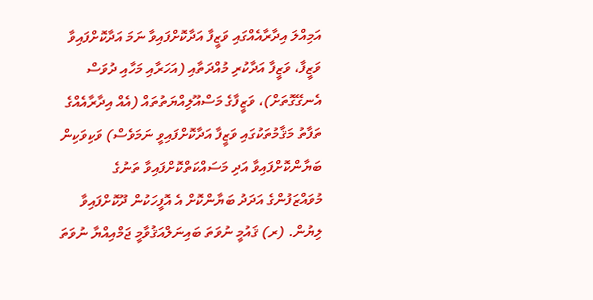އަމިއްލަ އިދާރާއެއްގައި ވަޒީފާ އަދާކޮށްފައިވާ ނަމަ އަދާކޮށްފައިވާ ވަޒީފާ، ވަޒީފާ އަދާކުރި މުއްދަތާއި (އަހަރާއި މަހާއި ދުވަސް އެނގޭގޮތަށް)، ވަޒީފާގެ މަސްއޫލިއްޔަތުތައް (އެއް އިދާރާއެއްގެ ތަފާތު މަޤާމުތަކުގައި ވަޒީފާ އަދާކޮށްފައިވީ ނަމަވެސް) ވަކިވަކިން ބަޔާންކޮށްފައިވާ އަދި މަސައްކަތްކޮށްފައިވާ ތަނުގެ މުވައްޒަފުންގެ އަދަދު ބަޔާންކޮށް އެ އޮފީހަކުން ދޫކޮށްފައިވާ ލިޔުން. (ރ) ޤައުމީ ނުވަތަ ބައިނަލްއަޤުވާމީ ޖަމްއިއްޔާ ނުވަތަ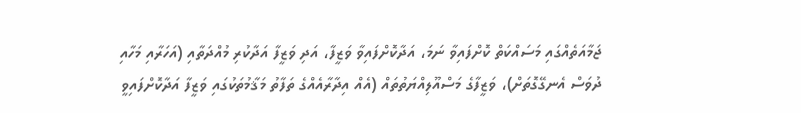ޖަމާއަތެއްގައި މަސައްކަތް ކޮށްފައިވާ ނަމަ، އަދާކޮށްފައިވާ ވަޒީފާ، އަދި ވަޒީފާ އަދާކުރި މުއްދަތާއި (އަހަރާއި މަހާއި ދުވަސް އެނގޭގޮތަށް)، ވަޒީފާގެ މަސްއޫލިއްޔަތުތައް (އެއް އިދާރާއެއްގެ ތަފާތު މަޤާމުތަކުގައި ވަޒީފާ އަދާކޮށްފައިވީ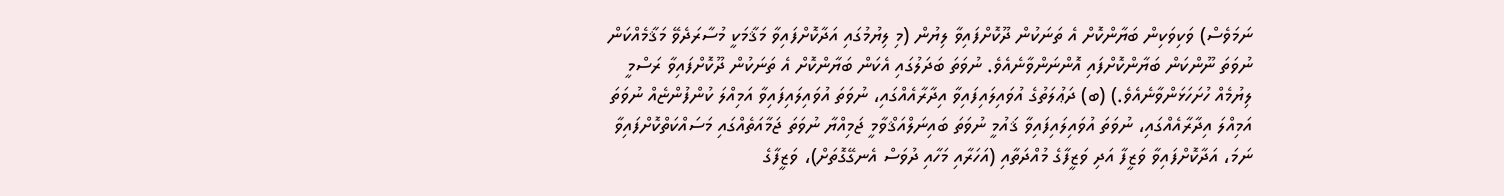ނަމަވެސް) ވަކިވަކިން ބަޔާންކޮށް އެ ތަނަކުން ދޫކޮށްފައިވާ ލިޔުން (މި ލިޔުމުގައި އަދާކޮށްފައިވާ މަޤާމަކީ މުސާރަދެވޭ މަޤާމެއްކަން ނުވަތަ ނޫންކަން ބަޔާންކޮށްފައި އޮންނަންވާނެއެވެ. ނުވަތަ ބަދަލުގައި އެކަން ބަޔާންކޮށް އެ ތަނަކުން ދޫކޮށްފައިވާ ރަސްމީ ލިޔުމެއް ހުށަހަޅަންވާނެއެވެ.) (ބ) ދަޢުލަތުގެ އުވައިލައިފައިވާ އިދާރާއެއްގައި، ނުވަތަ އުވައިލައިފައިވާ އަމިއްލަ ކުންފުންޏެއް ނުވަތަ އަމިއްލަ އިދާރާއެއްގައި، ނުވަތަ އުވައިލައިފައިވާ ޤައުމީ ނުވަތަ ބައިނަލްއަޤްވާމީ ޖަމިއްޔާ ނުވަތަ ޖަމާއަތެއްގައި މަސައްކަތްކޮށްފައިވާ ނަމަ، އަދާކޮށްފައިވާ ވަޒީފާ އަދި ވަޒީފާގެ މުއްދަތާއި (އަހަރާއި މަހާއި ދުވަސް އެނގޭގޮތަށް)، ވަޒީފާގެ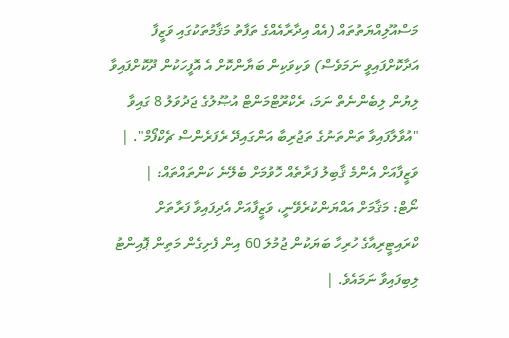މަސްއޫލިއްޔަތުތައް (އެއް އިދާރާއެއްގެ ތަފާތު މަޤާމުތަކުގައި ވަޒީފާ އަދާކޮށްފައިވީ ނަމަވެސް) ވަކިވަކިން ބަޔާންކޮށް އެ އޮފީހަކުން ދޫކޮށްފައިވާ ލިޔުން ލިބެންނެތް ނަމަ، ރެކްރޫޓްމަންޓް އުޞޫލުގެ ޖަދުވަލު 8 ގައިވާ "އުވާލާފައިވާ ތަންތަނުގެ ތަޖުރިބާ އަންގައިދޭ ރެފަރެންސް ޗެކްފޯމް". |
ވަޒީފާއަށް އެންމެ ޤާބިލު ފަރާތެއް ހޮވުމަށް ބެލޭނެ ކަންތައްތައް: |
ނޯޓް: މަޤާމަށް އައްޔަންކުރެވޭނީ، ވަޒީފާއަށް އެދިފައިވާ ފަރާތަށް ކްރައިޓީރިއާގެ ހުރިހާ ބަޔަކުން ޖުމުލަ 60 އިން ފެށިގެން މަތިން ޕޮއިންޓު ލިބިފައިވާ ނަމައެވެ. |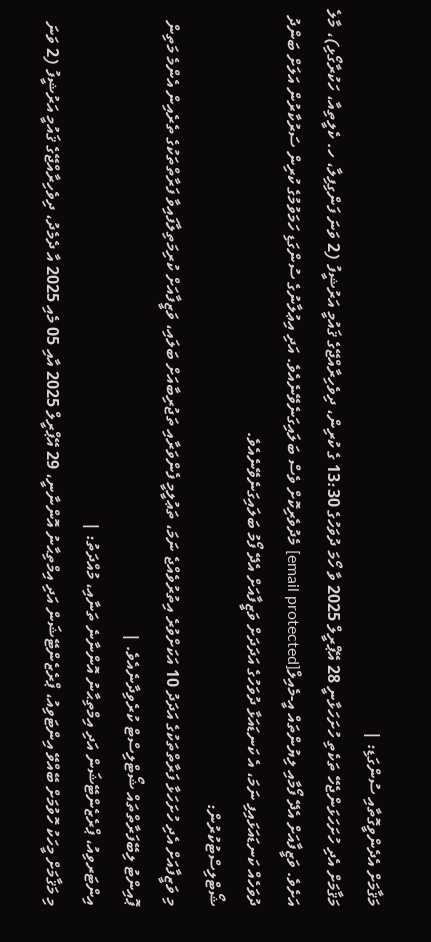މަޤާމަށް އެދެންވީގޮތާއި ސުންގަޑި: |
މަޤާމަށް އެދި ހުށަހަޅަންޖެހޭ ތަކެތި ހުށަހަޅާނީ 28 އޭޕްރީލް 2025 ވާ ހޯމަ ދުވަހުގެ 13:30 ގެ ކުރިން، ދިވެހިރާއްޖޭގެ ޤައުމީ އަރުޝީފު (2 ވަނަ ފަންގިފިލާ، ހ. ކެލީތިއާ، ހަކުރާގޯޅި)، މާލެ އަށެވެ. ވަޒީފާއަށް އެދޭ ފޯމާއި ލިޔުންތައް އީ-މެއިލް[email protected] މެދުވެރިކޮށް ވެސް ބަލައިގަނެވޭނެއެވެ. އަދި އިޢުލާނުގެ ސުންގަޑި ހަމަވުމުގެ ކުރިން ސަރުކާރުން އަލަށް ބަންދު ދުވަހެއް ކަނޑައަޅައިފި ނަމަ، އެ ކަނޑައަޅާ ދުވަހުގެ އަދަދަށް ވަޒީފާއަށް އެދޭ ފޯމު ބަލައިގަނެވޭނެއެވެ.
ޝޯޓްލިސްޓުކުރުން:
މި ވަޒީފާއަށް އެދި ހުށަހަޅާ ފަރާތްތަކުގެ އަދަދު 10 އަކަށްވުރެ އިތުރުވެއްޖެ ނަމަ، ތަޢުލީމީ ފެންވަރާއި ތަޖުރިބާއަށް ބަލައި، ވަޒީފާއަށް ކުރިމަތިލާފައިވާ ފަރާތްތަކުގެ ތެރެއިން އެންމެ މަތިން ޕޮއިންޓު ލިބޭފަރާތްތައް ޝޯޓްލިސްޓް ކުރެވިދާނެއެވެ. |
އިންޓަރވިއު، ޕްރެޒެންޓޭޝަން އަދި އިމްތިޙާނު އޮންނާނެ ތަނާއި، މުއްދަތު: |
މި މަޤާމަށް މީހަކު ހޮވުމަށް ބޭއްވޭ އިންޓަވިއު، ޕްރެޒެންޓޭޝަން އަދި އިމްތިޙާނު އޮންނާނީ، 29 އޭޕްރީލް 2025 އާއި 05 މެއި 2025 އާ ދެމެދު، ދިވެހިރާއްޖޭގެ ޤައުމީ އަރުޝީފު (2 ވަނަ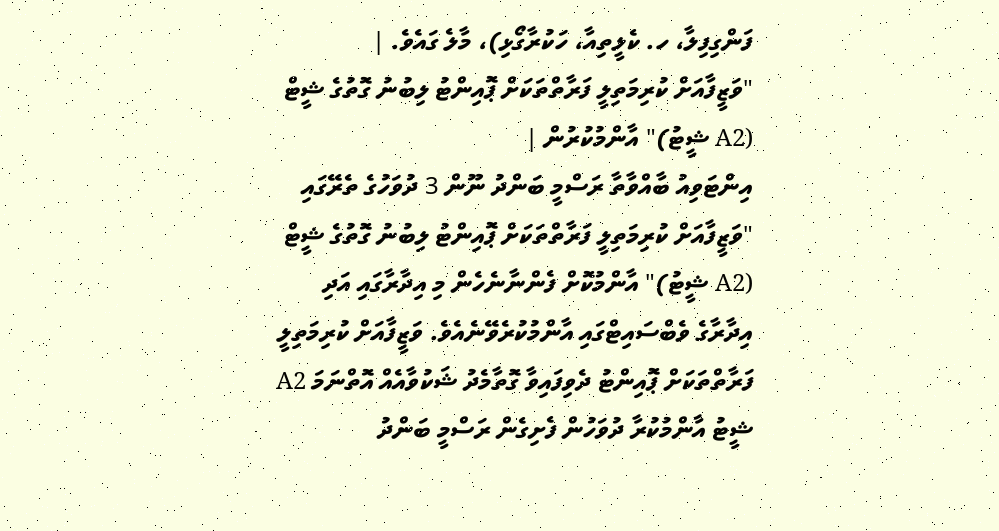ފަންގިފިލާ، ހ. ކެލީތިއާ، ހަކުރާގޯޅި)، މާލެ ގައެވެ. |
"ވަޒީފާއަށް ކުރިމަތިލީ ފަރާތްތަކަށް ޕޮއިންޓު ލިބުނު ގޮތުގެ ޝީޓް (A2 ޝީޓު)" އާންމުކުރުން |
އިންޓަވިއު ބާއްވާތާ ރަސްމީ ބަންދު ނޫން 3 ދުވަހުގެ ތެރޭގައި "ވަޒީފާއަށް ކުރިމަތިލީ ފަރާތްތަކަށް ޕޮއިންޓު ލިބުނު ގޮތުގެ ޝީޓް (A2 ޝީޓު)" އާންމުކޮށް ފެންނާނެހެން މި އިދާރާގައި އަދި އިދާރާގެ ވެބްސައިޓްގައި އާންމުކުރެވޭނެއެވެ. ވަޒީފާއަށް ކުރިމަތިލީ ފަރާތްތަކަށް ޕޮއިންޓު ދެވިފައިވާ ގޮތާމެދު ޝަކުވާއެއް އޮތްނަމަ A2 ޝީޓު އާންމުކުރާ ދުވަހުން ފެށިގެން ރަސްމީ ބަންދު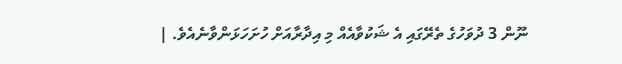ނޫން 3 ދުވަހުގެ ތެރޭގައި އެ ޝަކުވާއެއް މި އިދާރާއަށް ހުށަހަޅަންވާނެއެވެ. |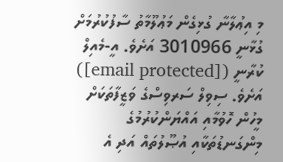މި އިޢުލާނާ ގުޅިގެން މަޢުލޫމާތު ސާފުކުރުމަށް ގުޅާނީ 3010966 އަށެވެ. އީ-މެއިލް ކުރާނީ ([email protected]) އަށެވެ. ސިވިލް ސަރވިސްގެ ވަޒީފާތަކަށް މީހުން ހޮވުމާއި އައްޔަންކުރުމުގެ މިންގަނޑުތަކާއި އުޞޫލުތައް އަދި އެ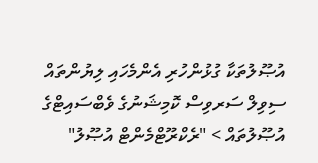އުޞޫލުތަކާ ގުޅުންހުރި އެންމެހައި ލިޔުންތައް ސިވިލް ސަރވިސް ކޮމިޝަނުގެ ވެބްސައިޓްގެ އުޞޫލުތައް > "ރެކްރޫޓްމެންޓް އުޞޫލު"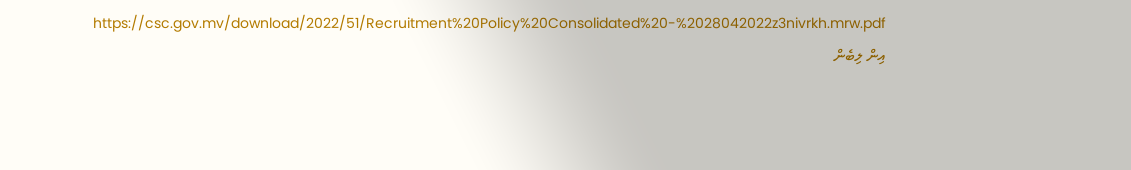https://csc.gov.mv/download/2022/51/Recruitment%20Policy%20Consolidated%20-%2028042022z3nivrkh.mrw.pdf އިން ލިބެން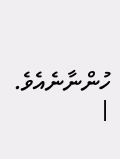ހުންނާނެއެވެ. |